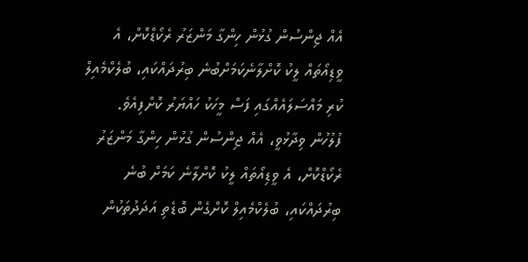އެއް ޖިންސުން ގުޅުން ހިންގާ މަންޒަރު ރެކޯޑްކޮށް، އެ ވީޑިއޯތައް ލީކު ކޮށްލާނެކަމަށްބުނެ ބިރުދައްކައި، ބުލެކްމެއިލް ކުރި މައްސަލައެއްގައި ފަސް މީހަކު ހައްޔަރު ކޮށްފިއެވެ.
ފުލުހުން ވިދާޅުވީ، އެއް ޖިންސުން ގުޅުން ހިންގާ މަންޒަރު ރެކޯޑްކޮށް، އެ ވީޑިއޯތައް ލީކު ކޮށްލާނެ ކަމަށް ބުނެ ބިރުދައްކައި، ބުލެކްމެއިލް ކޮށްގެން ބޮޑެތި އަދަދުތަކުން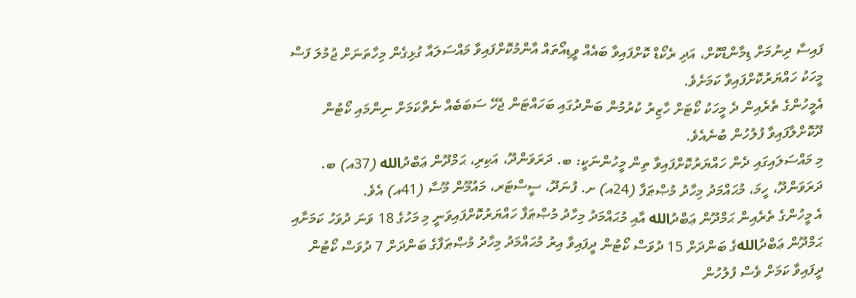ފައިސާ ދިނުމަށް ޑިމާންޑްކޮށް، އަދި ރެކޯޑް ކޮށްފައިވާ ބައެއް ވީޑިއޯތައް އާންމުކޮށްފައިވާ މައްސަލައާ ގުޅިގެން މިހާތަނަށް ޖުމުލަ ފަސް މީހަކު ހައްޔަރުކޮށްފައިވާ ކަމަށެވެ.
އެމީހުންގެ ތެރެއިން ދެ މީހަކު ކޯޓަށް ހާޒިރު ކުރުމުން ބަންދުގައި ބަހައްޓަން ޖެހޭ ސަބަބެއް ނެތްކަމަށް ނިންމައި ކޯޓުން ދޫކޮށްލާފައިވާ ފުލުހުން ބުނެއެވެ.
މި މައްސަލައިގައި ދެން ހައްޔަރުކޮށްފައިވާ ތިން މީހުންނަކީ: ބ. ދަރަވަންދޫ، އަކިރި، ޙަމްދޫން ޢަބްދުالله (37އ) ބ. ދަރަވަންދޫ، ހީމަ، މުޙައްމަދު މިހާދު މުޞްޠަފާ (24އ) ށ. ފުނަދޫ، ސީސްޓަރ، މައުމޫން މޫސާ (41އ) އެވެ.
އެ މީހުންގެ ތެރެއިން ޙަމްދޫން ޢަބްދުالله އާއި މުޙައްމަދު މިހާދު މުޞްޠަފާ ހައްޔަރުކޮށްފައިވަނީ މި މަހުގެ 18 ވަނަ ދުވަހު ކަމަށާއި ޙަމްދޫން ޢަބްދުاللهގެ ބަންދަށް 15 ދުވަސް ކޯޓުން ދީފައިވާ އިރު މުޙައްމަދު މިހާދު މުޞްޠަފާގެ ބަންދަށް 7 ދުވަސް ކޯޓުން ދީފައިވާ ކަމަށް ވެސް ފުލުހުން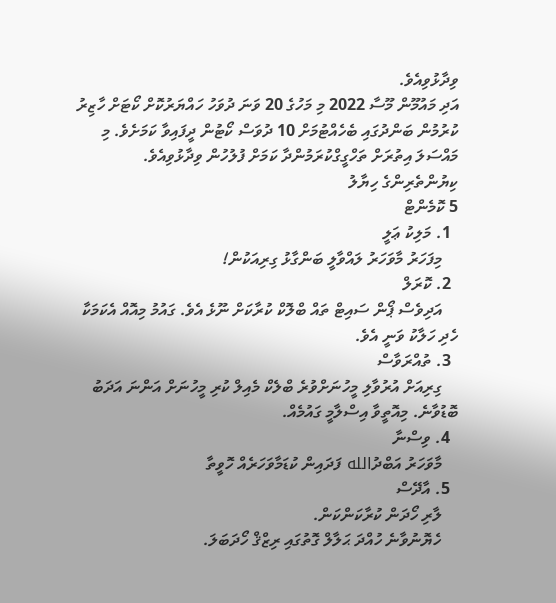ވިދާޅުވިއެވެ.
އަދި މައުމޫން މޫސާ 2022 މި މަހުގެ 20 ވަނަ ދުވަހު ހައްޔަރުކޮށް ކޯޓަށް ހާޒިރު ކުރުމުން ބަންދުގައި ބެހެއްޓުމަށް 10 ދުވަސް ކޯޓުން ދީފައިވާ ކަމަށެވެ. މި މައްސަލަ އިތުރަށް ތަހްގީގްކުރަމުންދާ ކަމަށް ފުލުހުން ވިދާޅުވިއެވެ.
ކިޔުންތެރިންގެ ހިޔާލު
5 ކޮމެންޓް
  1. މަލިކު ޢަލީ
    މިފަހަރު މާވަހަރު ލައްވާލީ ބަންގާޅު ގިރިއަކުން!
  2. ކޮރަލް
    އަދިވެސް ޕޯން ސައިޓް ތައް ބްލޮކް ކުރާކަށް ނޫޅެ އެވެ. ގައުމު މިއޮއް އެކަމަކާ ހެދި ހަލާކު ވަނީ އެވެ.
  3. ތުއްރަވާސް
    ގިރިއަށް އުރުވާލި މީހުނަށްވުރެ ބްލެކް މެއިލް ކުރި މީހުނަށް އަންނަ އަދަބު ބޮޑުވާނެ. މިއޮތީވާ އިސްލާމީ ގައުމެއް.
  4. ވިސްނާ
    މާވަހަރު އަބްދުالله ފަދައިން ކުޑަމާވަހަރެއް ހޮވީތާ
  5. އާދޭސް
    ލާރި ހޯދަން ކުރާކަންކަން.
    ހެޔޮނުވާނެ ހުއްދަ ޙަލާލް ގޮތުގައި ރިޒްޤް ހޯދަބަލަ.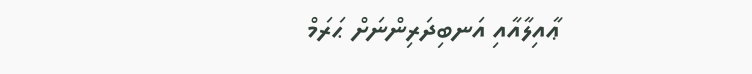ޢާއިލާއާއި އަނބިދަރިންނަށް ޙަރަމް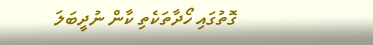ގޮތުގައި ހޯދާތަކެތި ކާން ނުދީބަލަ